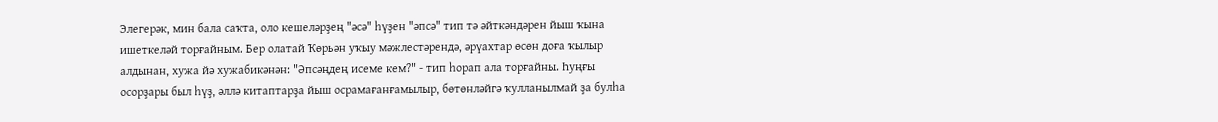Элегерәк, мин бала саҡта, оло кешеләрҙең "әсә" һүҙен "әпсә" тип тә әйткәндәрен йыш ҡына ишеткеләй торғайным. Бер олатай Ҡөрьән уҡыу мәжлестәрендә, әрүахтар өсөн доға ҡылыр алдынан, хужа йә хужабикәнән: "Әпсәңдең исеме кем?" - тип һорап ала торғайны. Һуңғы осорҙары был һүҙ, әллә китаптарҙа йыш осрамағанғамылыр, бөтөнләйгә ҡулланылмай ҙа булһа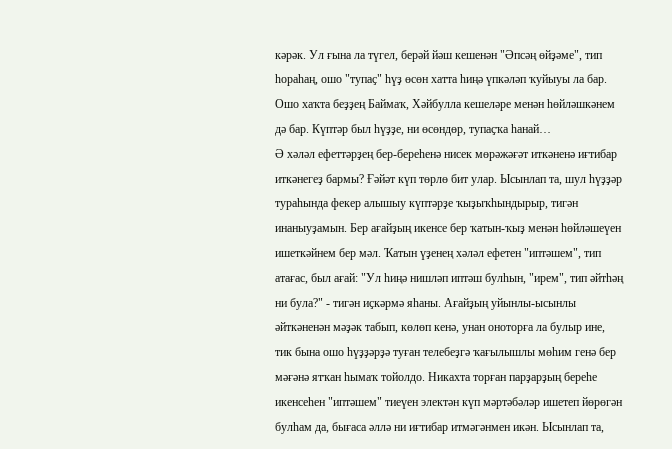кәрәк. Ул ғына ла түгел, берәй йәш кешенән "Әпсәң өйҙәме", тип һораһаң, ошо "тупаҫ" һүҙ өсөн хатта һиңә үпкәләп ҡуйыуы ла бар. Ошо хаҡта беҙҙең Баймаҡ, Хәйбулла кешеләре менән һөйләшкәнем дә бар. Күптәр был һүҙҙе, ни өсөндөр, тупаҫҡа һанай…
Ә хәләл ефеттәрҙең бер-береһенә нисек мөрәжәғәт иткәненә иғтибар иткәнегеҙ бармы? Ғәйәт күп төрлө бит улар. Ысынлап та, шул һүҙҙәр тураһында фекер алышыу күптәрҙе ҡыҙыҡһындырыр, тигән инаныуҙамын. Бер ағайҙың икенсе бер ҡатын-ҡыҙ менән һөйләшеүен ишеткәйнем бер мәл. Ҡатын үҙенең хәләл ефетен "иптәшем", тип атағас, был ағай: "Ул һиңә нишләп иптәш булһын, "ирем", тип әйтһәң ни була?" - тигән иҫкәрмә яһаны. Ағайҙың уйынлы-ысынлы әйткәненән мәҙәк табып, көлөп кенә, унан оноторға ла булыр ине, тик бына ошо һүҙҙәрҙә туған телебеҙгә ҡағылышлы мөһим генә бер мәғәнә ятҡан һымаҡ тойолдо. Никахта торған парҙарҙың береһе икенсеһен "иптәшем" тиеүен электән күп мәртәбәләр ишетеп йөрөгән булһам да, бығаса әллә ни иғтибар итмәгәнмен икән. Ысынлап та,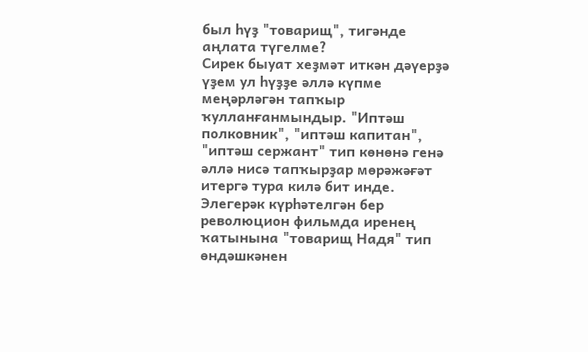был һүҙ "товарищ", тигәнде аңлата түгелме?
Сирек быуат хеҙмәт иткән дәүерҙә үҙем ул һүҙҙе әллә күпме меңәрләгән тапҡыр ҡулланғанмындыр. "Иптәш полковник", "иптәш капитан", "иптәш сержант" тип көнөнә генә әллә нисә тапҡырҙар мөрәжәғәт итергә тура килә бит инде. Элегерәк күрһәтелгән бер революцион фильмда иренең ҡатынына "товарищ Надя" тип өндәшкәнен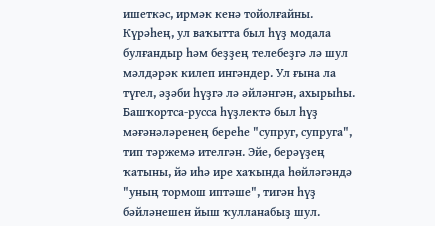ишеткәс, ирмәк кенә тойолғайны. Күрәһең, ул ваҡытта был һүҙ модала булғандыр һәм беҙҙең телебеҙгә лә шул мәлдәрәк килеп ингәндер. Ул ғына ла түгел, әҙәби һүҙгә лә әйләнгән, ахырыһы. Башҡортса-русса һүҙлектә был һүҙ мәғәнәләренең береһе "супруг, супруга", тип тәржемә ителгән. Эйе, берәүҙең ҡатыны, йә иһә ире хаҡында һөйләгәндә "уның тормош иптәше", тигән һүҙ бәйләнешен йыш ҡулланабыҙ шул.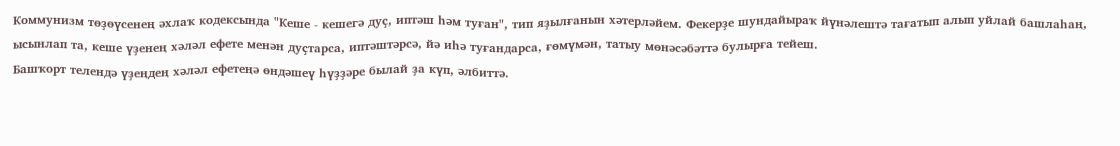Коммунизм төҙөүсенең әхлаҡ кодексында "Кеше - кешегә дуҫ, иптәш һәм туған", тип яҙылғанын хәтерләйем. Фекерҙе шундайыраҡ йүнәлештә тағатып алып уйлай башлаһаң, ысынлап та, кеше үҙенең хәләл ефете менән дуҫтарса, иптәштәрсә, йә иһә туғандарса, ғөмүмән, татыу мөнәсәбәттә булырға тейеш.
Башҡорт телендә үҙеңдең хәләл ефетеңә өндәшеү һүҙҙәре былай ҙа күп, әлбиттә.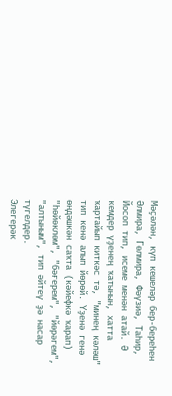Мәҫәлән, күп кешеләр бер-береһен Әлмира, Гөлмира, Фәүзиә, Таһир, Йосоп тип, исеме менән атай. Ә кемдер үҙенең ҡатынын, хатта ҡартайып киткәс тә, "минең кәләш" тип кенә алып йөрөй. Үҙенә генә өндәшкән саҡта (кәйефкә ҡарап) "һөйөклөм", "бәғерем", "йөрәгем", "алтыным", тип әйтеү ҙә насар түгелдер.
Элегерәк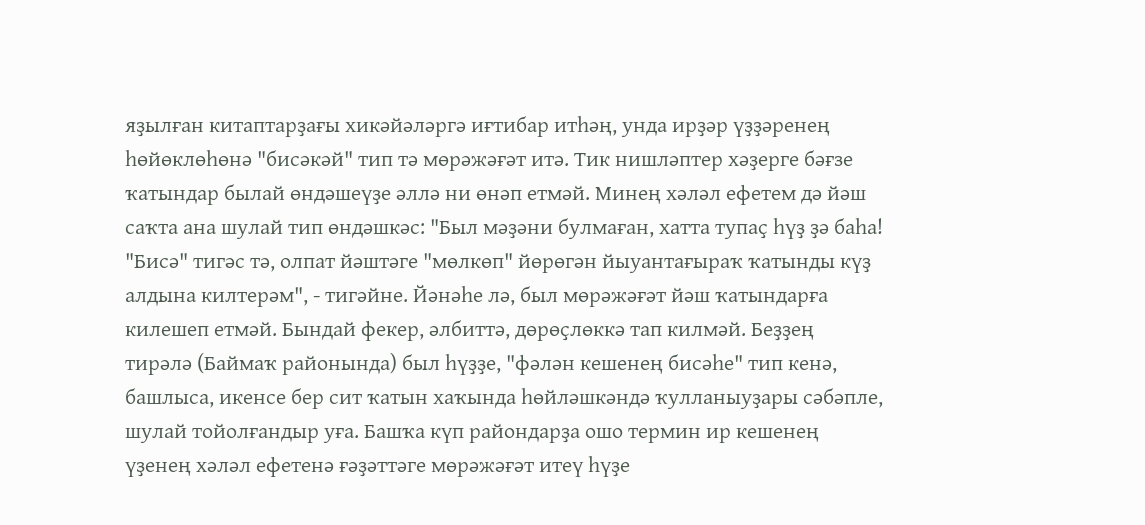яҙылған китаптарҙағы хикәйәләргә иғтибар итһәң, унда ирҙәр үҙҙәренең һөйөклөһөнә "бисәкәй" тип тә мөрәжәғәт итә. Тик нишләптер хәҙерге бәғзе ҡатындар былай өндәшеүҙе әллә ни өнәп етмәй. Минең хәләл ефетем дә йәш саҡта ана шулай тип өндәшкәс: "Был мәҙәни булмаған, хатта тупаҫ һүҙ ҙә баһа! "Бисә" тигәс тә, олпат йәштәге "мөлкөп" йөрөгән йыуантағыраҡ ҡатынды күҙ алдына килтерәм", - тигәйне. Йәнәһе лә, был мөрәжәғәт йәш ҡатындарға килешеп етмәй. Бындай фекер, әлбиттә, дөрөҫлөккә тап килмәй. Беҙҙең тирәлә (Баймаҡ районында) был һүҙҙе, "фәлән кешенең бисәһе" тип кенә, башлыса, икенсе бер сит ҡатын хаҡында һөйләшкәндә ҡулланыуҙары сәбәпле, шулай тойолғандыр уға. Башҡа күп райондарҙа ошо термин ир кешенең үҙенең хәләл ефетенә ғәҙәттәге мөрәжәғәт итеү һүҙе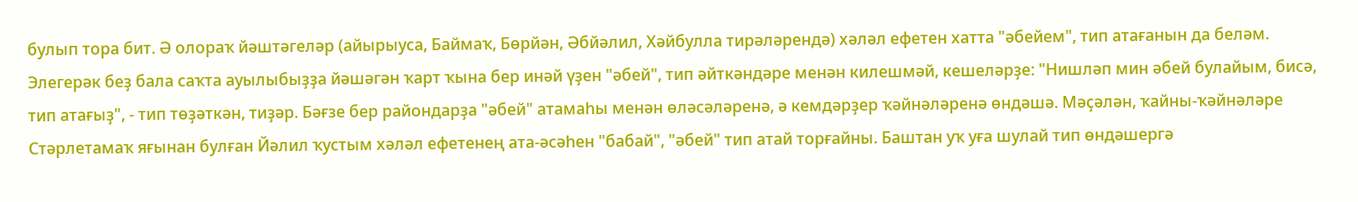булып тора бит. Ә олораҡ йәштәгеләр (айырыуса, Баймаҡ, Бөрйән, Әбйәлил, Хәйбулла тирәләрендә) хәләл ефетен хатта "әбейем", тип атағанын да беләм.
Элегерәк беҙ бала саҡта ауылыбыҙҙа йәшәгән ҡарт ҡына бер инәй үҙен "әбей", тип әйткәндәре менән килешмәй, кешеләрҙе: "Нишләп мин әбей булайым, бисә, тип атағыҙ", - тип төҙәткән, тиҙәр. Бәғзе бер райондарҙа "әбей" атамаһы менән өләсәләренә, ә кемдәрҙер ҡәйнәләренә өндәшә. Мәҫәлән, ҡайны-ҡәйнәләре Стәрлетамаҡ яғынан булған Йәлил ҡустым хәләл ефетенең ата-әсәһен "бабай", "әбей" тип атай торғайны. Баштан уҡ уға шулай тип өндәшергә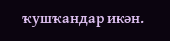ҡушҡандар икән.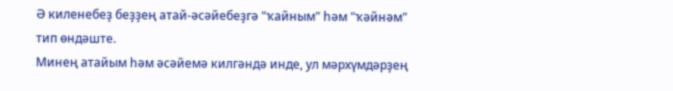Ә киленебеҙ беҙҙең атай-әсәйебеҙгә "ҡайным" һәм "ҡәйнәм" тип өндәште.
Минең атайым һәм әсәйемә килгәндә инде, ул мәрхүмдәрҙең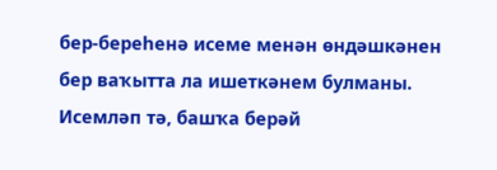бер-береһенә исеме менән өндәшкәнен бер ваҡытта ла ишеткәнем булманы. Исемләп тә, башҡа берәй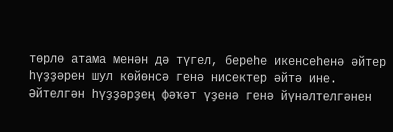төрлө атама менән дә түгел, береһе икенсеһенә әйтер һүҙҙәрен шул көйөнсә генә нисектер әйтә ине. Әйтелгән һүҙҙәрҙең фәҡәт үҙенә генә йүнәлтелгәнен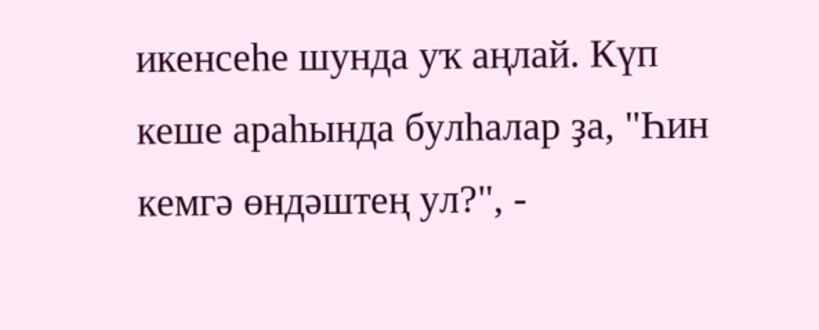икенсеһе шунда уҡ аңлай. Күп кеше араһында булһалар ҙа, "Һин кемгә өндәштең ул?", -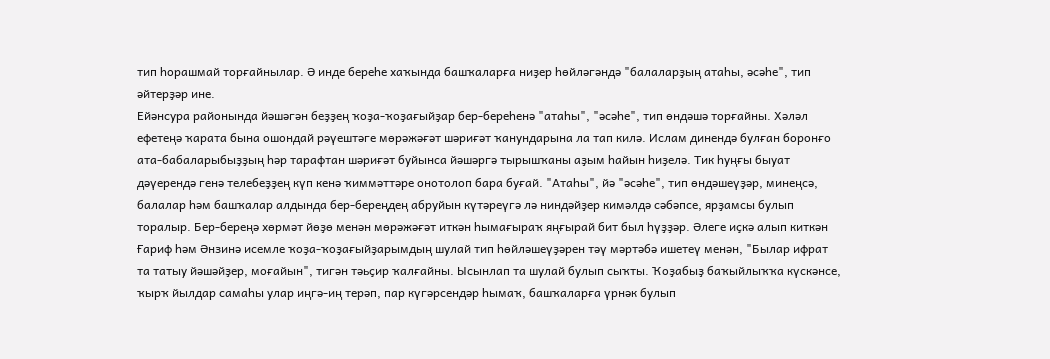тип һорашмай торғайнылар. Ә инде береһе хаҡында башҡаларға ниҙер һөйләгәндә "балаларҙың атаһы, әсәһе", тип әйтерҙәр ине.
Ейәнсура районында йәшәгән беҙҙең ҡоҙа-ҡоҙағыйҙар бер-береһенә "атаһы", "әсәһе", тип өндәшә торғайны. Хәләл ефетеңә ҡарата бына ошондай рәүештәге мөрәжәғәт шәриғәт ҡанундарына ла тап килә. Ислам динендә булған боронғо ата-бабаларыбыҙҙың һәр тарафтан шәриғәт буйынса йәшәргә тырышҡаны аҙым һайын һиҙелә. Тик һуңғы быуат дәүерендә генә телебеҙҙең күп кенә ҡиммәттәре онотолоп бара буғай. "Атаһы", йә "әсәһе", тип өндәшеүҙәр, минеңсә, балалар һәм башҡалар алдында бер-береңдең абруйын күтәреүгә лә ниндәйҙер кимәлдә сәбәпсе, ярҙамсы булып торалыр. Бер-береңә хөрмәт йөҙө менән мөрәжәғәт иткән һымағыраҡ яңғырай бит был һүҙҙәр. Әлеге иҫкә алып киткән Ғариф һәм Әнзинә исемле ҡоҙа-ҡоҙағыйҙарымдың шулай тип һөйләшеүҙәрен тәү мәртәбә ишетеү менән, "Былар ифрат та татыу йәшәйҙер, моғайын", тигән тәьҫир ҡалғайны. Ысынлап та шулай булып сыҡты. Ҡоҙабыҙ баҡыйлыҡҡа күскәнсе, ҡырҡ йылдар самаһы улар иңгә-иң терәп, пар күгәрсендәр һымаҡ, башҡаларға үрнәк булып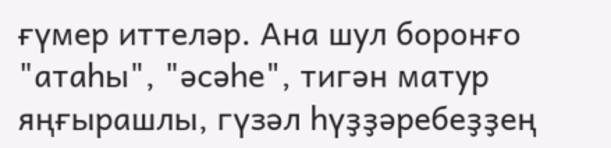ғүмер иттеләр. Ана шул боронғо "атаһы", "әсәһе", тигән матур яңғырашлы, гүзәл һүҙҙәребеҙҙең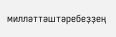милләттәштәребеҙҙең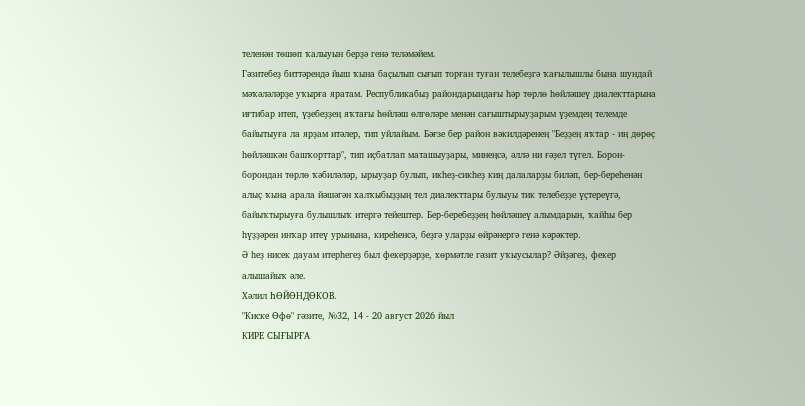теленән төшөп ҡалыуын берҙә генә теләмәйем.
Гәзитебеҙ биттәрендә йыш ҡына баҫылып сығып торған туған телебеҙгә ҡағылышлы бына шундай мәҡәләләрҙе уҡырға яратам. Республикабыҙ райондарындағы һәр төрлө һөйләшеү диалекттарына иғтибар итеп, үҙебеҙҙең яҡтағы һөйләш өлгөләре менән сағыштырыуҙарым үҙемдең телемде байытыуға ла ярҙам итәлер, тип уйлайым. Бәғзе бер район вәкилдәренең "Беҙҙең яҡтар - иң дөрөҫ һөйләшкән башҡорттар", тип иҫбатлап маташыуҙары, минеңсә, әллә ни ғәҙел түгел. Борон-борондан төрлө ҡәбиләләр, ырыуҙар булып, икһеҙ-сикһеҙ киң далаларҙы биләп, бер-береһенән алыҫ ҡына арала йәшәгән халҡыбыҙҙың тел диалекттары булыуы тик телебеҙҙе үҫтереүгә, байыҡтырыуға булышлыҡ итергә тейештер. Бер-беребеҙҙең һөйләшеү алымдарын, ҡайһы бер һүҙҙәрен инҡар итеү урынына, киреһенсә, беҙгә уларҙы өйрәнергә генә кәрәктер.
Ә һеҙ нисек дауам итерһегеҙ был фекерҙәрҙе, хөрмәтле гәзит уҡыусылар? Әйҙәгеҙ, фекер алышайыҡ әле.
Хәлил ҺӨЙӨНДӨКОВ.
"Киске Өфө" гәзите, №32, 14 - 20 август 2026 йыл
КИРЕ СЫҒЫРҒА